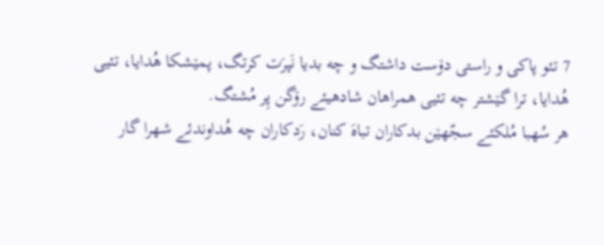7 تئو پاکی و راستی دۆست داشتگ و چه بدیا نَپرَت کرتگ، پمێشکا هُدایا، تئیی هُدایا، ترا گێشتر چه تئیی همراهان شادهیئے رۆگن پِر مُشتگ.
هر سُهبا مُلکئے سجّهێن بدکاران تباهَ کنان، رَدکاران چه هُداوندئے شهرا گار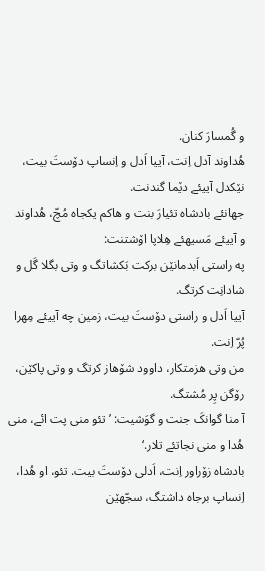و گُمسارَ کنان.
هُداوند آدل اِنت، آییا اَدل و اِنساپ دۆستَ بیت، نێکدل آییئے دێما گندنت.
جهانئے بادشاه تئیارَ بنت و هاکم یکجاه مُچّ، هُداوند و آییئے مَسیهئے هِلاپا اۆشتنت:
په راستی اَبدمانێن برکت بَکشاتگ و وتی بگلا گَل و شادانِت کرتگ.
آییا اَدل و راستی دۆستَ بیت، زمین چه آییئے مِهرا پُرّ اِنت.
من وتی هزمتکار، داوود شۆهاز کرتگ و وتی پاکێن، رۆگن پِر مُشتگ.
آ منا گوانکَ جنت و گوَشیت: ’تئو منی پت ائے، منی هُدا و منی نجاتئے تلار.‘
بادشاه زۆراور اِنت، اَدلی دۆستَ بیت. تئو، او هُدا، اِنساپ برجاه داشتگ، سجّهێن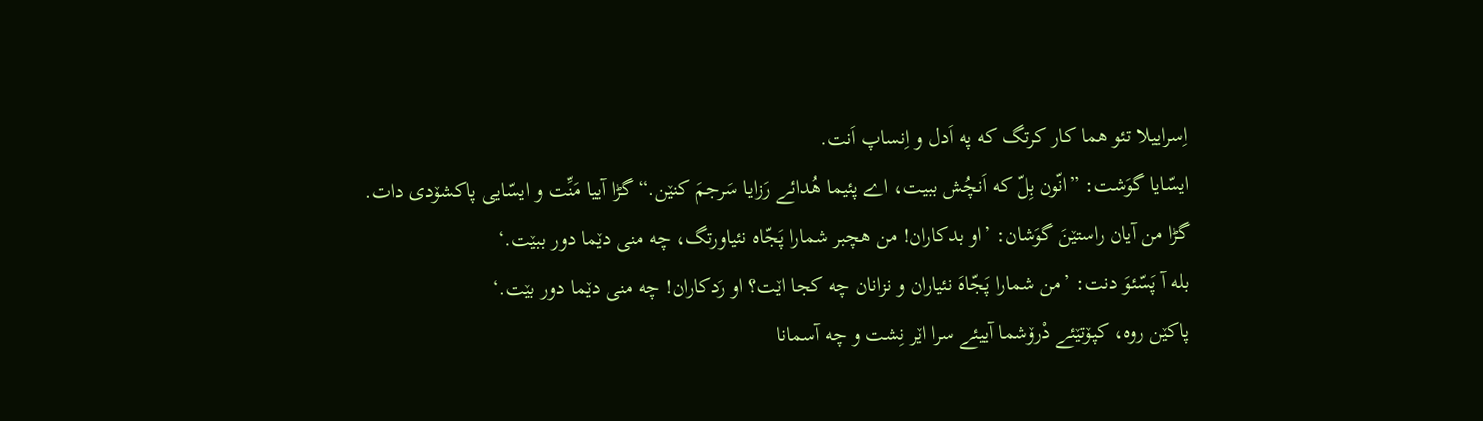اِسراییلا تئو هما کار کرتگ که په اَدل و اِنساپ اَنت.
ایسّایا گوَشت: ”انّون بِلّ که اَنچُش ببیت، اے پئیما هُدائے رَزایا سَرجمَ کنێن.“ گڑا آییا مَنِّت و ایسّایی پاکشۆدی دات.
گڑا من آیان راستێنَ گوَشان: ’او بدکاران! من هچبر شمارا پَجّاه نئیاورتگ، چه منی دێما دور ببێت.‘
بله آ پَسّئوَ دنت: ’من شمارا پَجّاهَ نئیاران و نزانان چه کجا اێت؟ او رَدکاران! چه منی دێما دور بێت.‘
پاکێن روه، کپۆتێئے دْرۆشما آییئے سرا اێر نِشت و چه آسمانا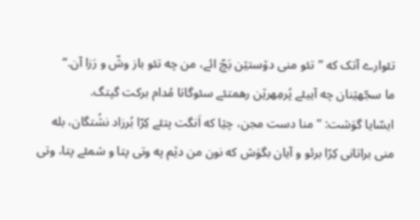تئوارے آتک که ”تئو منی دۆستێن بَچّ ائے، من چه تئو باز وشّ و رَزا آن.“
ما سجّهێنان چه آییئے پُرمِهرێن رهمتئے سئوگاتا مُدام برکت گپتگ.
ایسّایا گوَشت: ”منا دست مجن، چێا که اَنگت پتئے کِرّا بُرزاد نشُتگان، بله منی براتانی کِرّا برئو و آیان بگوَش که نون من دێم په وتی پتا و شمئے پتا، وتی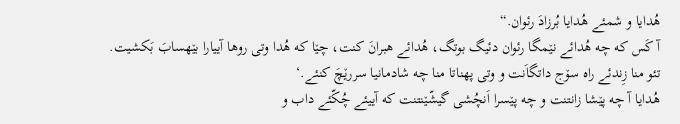هُدایا و شمئے هُدایا بُرزادَ رئوان.“
آ کَس که چه هُدائے نێمگا رئوان دئیگ بوتگ، هُدائے هبرانَ کنت، چێا که هُدا وتی روها آییارا بێهسابَ بَکشیت.
تئو منا زِندئے راه سۆج داتگاَنت و وتی پهناتا منا چه شادمانیا سررێچَ کنئے.‘
هُدایا آ چه پێشا زانتنت و چه پێسرا اَنچُشی گیشّێنتنت که آییئے چُکّئے داب و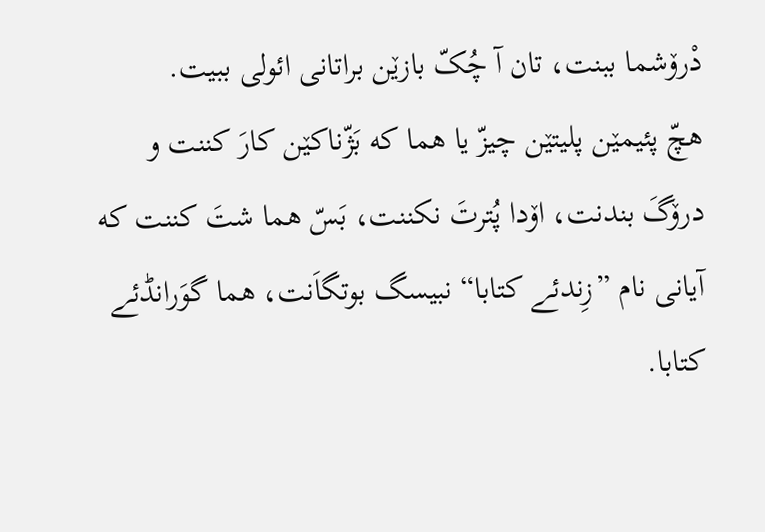دْرۆشما ببنت، تان آ چُکّ بازێن براتانی ائولی ببیت.
هچّ پئیمێن پلیتێن چیزّ یا هما که بَژّناکێن کارَ کننت و درۆگَ بندنت، اۆدا پُترتَ نکننت، بَسّ هما شتَ کننت که آیانی نام ”زِندئے کتابا“ نبیسگ بوتگاَنت، هما گوَرانڈئے کتابا.